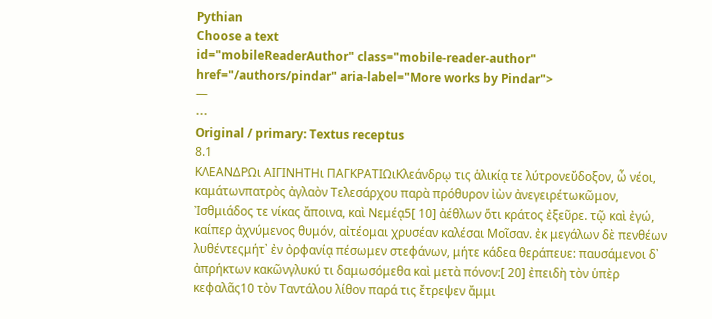Pythian
Choose a text
id="mobileReaderAuthor" class="mobile-reader-author" href="/authors/pindar" aria-label="More works by Pindar">
—
⋯
Original / primary: Textus receptus
8.1
ΚΛΕΑΝΔΡΩι ΑΙΓΙΝΗΤΗι ΠΑΓΚΡΑΤΙΩιΚλεάνδρῳ τις ἁλικίᾳ τε λύτρονεὔδοξον, ὦ νέοι, καμάτωνπατρὸς ἀγλαὸν Τελεσάρχου παρὰ πρόθυρον ἰὼν ἀνεγειρέτωκῶμον, Ἰσθμιάδος τε νίκας ἄποινα, καὶ Νεμέᾳ5[ 10] ἀέθλων ὅτι κράτος ἐξεῦρε. τῷ καὶ ἐγώ, καίπερ ἀχνύμενος θυμόν, αἰτέομαι χρυσέαν καλέσαι Μοῖσαν. ἐκ μεγάλων δὲ πενθέων λυθέντεςμήτ᾽ ἐν ὀρφανίᾳ πέσωμεν στεφάνων, μήτε κάδεα θεράπευε: παυσάμενοι δ᾽ ἀπρήκτων κακῶνγλυκύ τι δαμωσόμεθα καὶ μετὰ πόνον:[ 20] ἐπειδὴ τὸν ὑπὲρ κεφαλᾶς10 τὸν Ταντάλου λίθον παρά τις ἔτρεψεν ἄμμι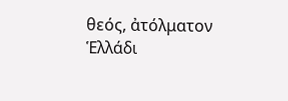θεός, ἀτόλματον Ἑλλάδι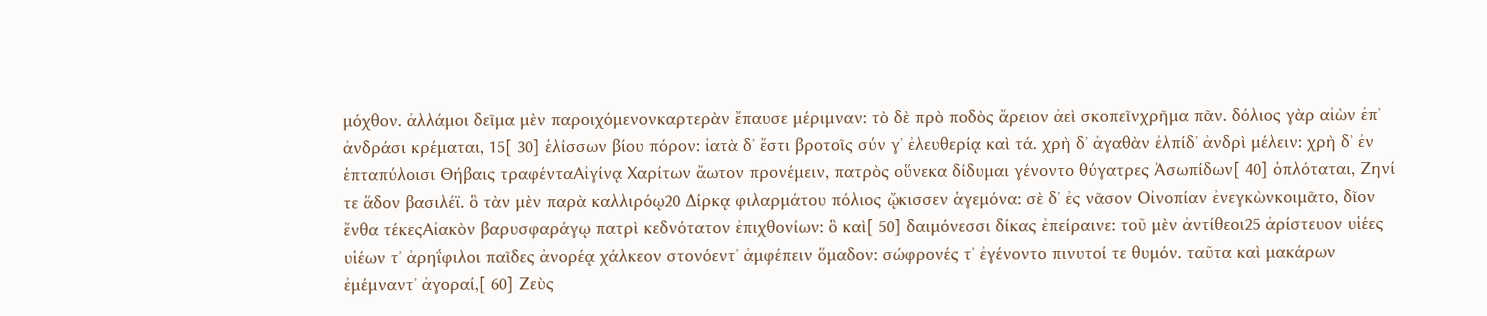μόχθον. ἀλλάμοι δεῖμα μὲν παροιχόμενονκαρτερὰν ἔπαυσε μέριμναν: τὸ δὲ πρὸ ποδὸς ἄρειον ἀεὶ σκοπεῖνχρῆμα πᾶν. δόλιος γὰρ αἰὼν ἐπ᾽ ἀνδράσι κρέμαται, 15[ 30] ἑλίσσων βίου πόρον: ἰατὰ δ᾽ ἔστι βροτοῖς σύν γ᾽ ἐλευθερίᾳ καὶ τά. χρὴ δ᾽ ἀγαθὰν ἐλπίδ᾽ ἀνδρὶ μέλειν: χρὴ δ᾽ ἐν ἑπταπύλοισι Θήβαις τραφένταΑἰγίνᾳ Χαρίτων ἄωτον προνέμειν, πατρὸς οὕνεκα δίδυμαι γένοντο θύγατρες Ἀσωπίδων[ 40] ὁπλόταται, Ζηνί τε ἅδον βασιλέϊ. ὃ τὰν μὲν παρὰ καλλιρόῳ20 Δίρκᾳ φιλαρμάτου πόλιος ᾤκισσεν ἁγεμόνα: σὲ δ᾽ ἐς νᾶσον Οἰνοπίαν ἐνεγκὼνκοιμᾶτο, δῖον ἔνθα τέκεςΑἰακὸν βαρυσφαράγῳ πατρὶ κεδνότατον ἐπιχθονίων: ὃ καὶ[ 50] δαιμόνεσσι δίκας ἐπείραινε: τοῦ μὲν ἀντίθεοι25 ἀρίστευον υἱέες υἱέων τ᾽ ἀρηΐφιλοι παῖδες ἀνορέᾳ χάλκεον στονόεντ᾽ ἀμφέπειν ὅμαδον: σώφρονές τ᾽ ἐγένοντο πινυτοί τε θυμόν. ταῦτα καὶ μακάρων ἐμέμναντ᾽ ἀγοραί,[ 60] Ζεὺς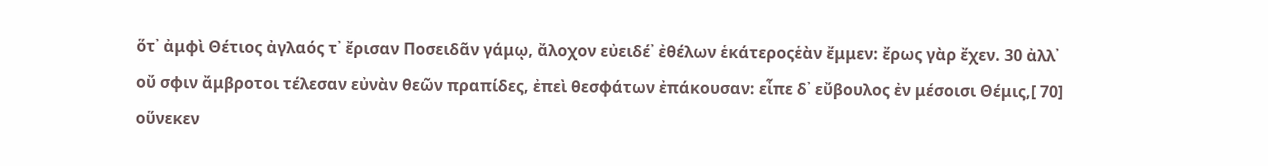ὅτ᾽ ἀμφὶ Θέτιος ἀγλαός τ᾽ ἔρισαν Ποσειδᾶν γάμῳ, ἄλοχον εὐειδέ᾽ ἐθέλων ἑκάτεροςἑὰν ἔμμεν: ἔρως γὰρ ἔχεν. 30 ἀλλ᾽ οὔ σφιν ἄμβροτοι τέλεσαν εὐνὰν θεῶν πραπίδες, ἐπεὶ θεσφάτων ἐπάκουσαν: εἶπε δ᾽ εὔβουλος ἐν μέσοισι Θέμις,[ 70] οὕνεκεν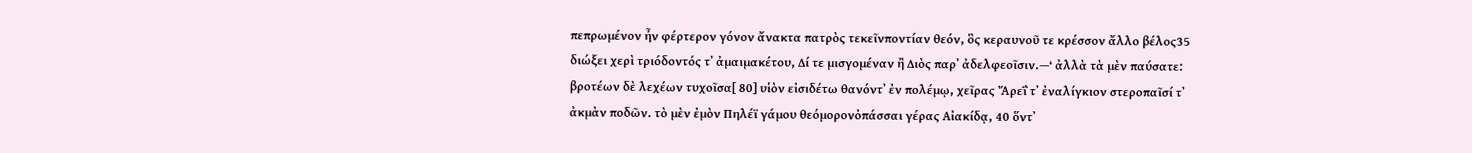πεπρωμένον ἦν φέρτερον γόνον ἄνακτα πατρὸς τεκεῖνποντίαν θεόν, ὃς κεραυνοῦ τε κρέσσον ἄλλο βέλος35 διώξει χερὶ τριόδοντός τ᾽ ἀμαιμακέτου, Δί τε μισγομέναν ἢ Διὸς παρ᾽ ἀδελφεοῖσιν.—‘ ἀλλὰ τὰ μὲν παύσατε: βροτέων δὲ λεχέων τυχοῖσα[ 80] υἱὸν εἰσιδέτω θανόντ᾽ ἐν πολέμῳ, χεῖρας Ἄρεΐ τ᾽ ἐναλίγκιον στεροπαῖσί τ᾽ ἀκμὰν ποδῶν. τὸ μὲν ἐμὸν Πηλέϊ γάμου θεόμορονὀπάσσαι γέρας Αἰακίδᾳ, 40 ὅντ᾽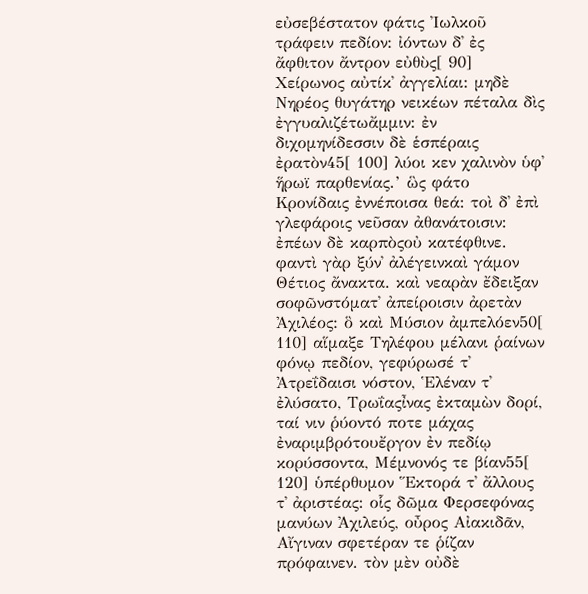εὐσεβέστατον φάτις Ἰωλκοῦ τράφειν πεδίον: ἰόντων δ᾽ ἐς ἄφθιτον ἄντρον εὐθὺς[ 90] Χείρωνος αὐτίκ᾽ ἀγγελίαι: μηδὲ Νηρέος θυγάτηρ νεικέων πέταλα δὶς ἐγγυαλιζέτωἄμμιν: ἐν διχομηνίδεσσιν δὲ ἑσπέραις ἐρατὸν45[ 100] λύοι κεν χαλινὸν ὑφ᾽ ἥρωϊ παρθενίας.’ ὣς φάτο Κρονίδαις ἐννέποισα θεά: τοὶ δ᾽ ἐπὶ γλεφάροις νεῦσαν ἀθανάτοισιν: ἐπέων δὲ καρπὸςοὐ κατέφθινε. φαντὶ γὰρ ξύν᾽ ἀλέγεινκαὶ γάμον Θέτιος ἄνακτα. καὶ νεαρὰν ἔδειξαν σοφῶνστόματ᾽ ἀπείροισιν ἀρετὰν Ἀχιλέος: ὃ καὶ Μύσιον ἀμπελόεν50[ 110] αἵμαξε Τηλέφου μέλανι ῥαίνων φόνῳ πεδίον, γεφύρωσέ τ᾽ Ἀτρεΐδαισι νόστον, Ἑλέναν τ᾽ ἐλύσατο, Τρωΐαςἶνας ἐκταμὼν δορί, ταί νιν ῥύοντό ποτε μάχας ἐναριμβρότουἔργον ἐν πεδίῳ κορύσσοντα, Μέμνονός τε βίαν55[ 120] ὑπέρθυμον Ἕκτορά τ᾽ ἄλλους τ᾽ ἀριστέας: οἷς δῶμα Φερσεφόνας μανύων Ἀχιλεύς, οὖρος Αἰακιδᾶν, Αἴγιναν σφετέραν τε ῥίζαν πρόφαινεν. τὸν μὲν οὐδὲ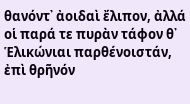θανόντ᾽ ἀοιδαὶ ἔλιπον, ἀλλά οἱ παρά τε πυρὰν τάφον θ᾽ Ἑλικώνιαι παρθένοιστάν, ἐπὶ θρῆνόν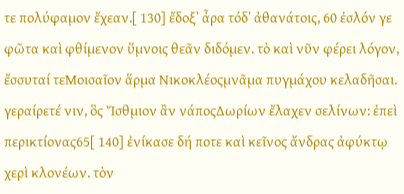τε πολύφαμον ἔχεαν.[ 130] ἔδοξ᾽ ἆρα τόδ᾽ ἀθανάτοις, 60 ἐσλόν γε φῶτα καὶ φθίμενον ὕμνοις θεᾶν διδόμεν. τὸ καὶ νῦν φέρει λόγον, ἔσσυταί τεΜοισαῖον ἅρμα Νικοκλέοςμνᾶμα πυγμάχου κελαδῆσαι. γεραίρετέ νιν, ὃς Ἴσθμιον ἂν νάποςΔωρίων ἔλαχεν σελίνων: ἐπεὶ περικτίονας65[ 140] ἐνίκασε δή ποτε καὶ κεῖνος ἄνδρας ἀφύκτῳ χερὶ κλονέων. τὸν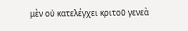μὲν οὐ κατελέγχει κριτοῦ γενεὰ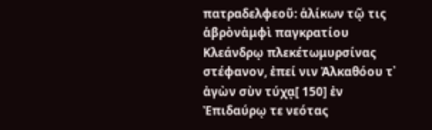πατραδελφεοῦ: ἁλίκων τῷ τις ἁβρὸνἀμφὶ παγκρατίου Κλεάνδρῳ πλεκέτωμυρσίνας στέφανον, ἐπεί νιν Ἀλκαθόου τ᾽ ἀγὼν σὺν τύχᾳ[ 150] ἐν Ἐπιδαύρῳ τε νεότας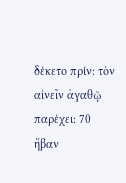δέκετο πρίν: τὸν αἰνεῖν ἀγαθῷ παρέχει: 70 ἥβαν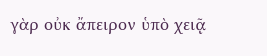γὰρ οὐκ ἄπειρον ὑπὸ χειᾷ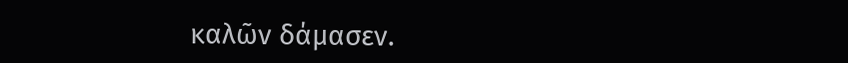καλῶν δάμασεν.